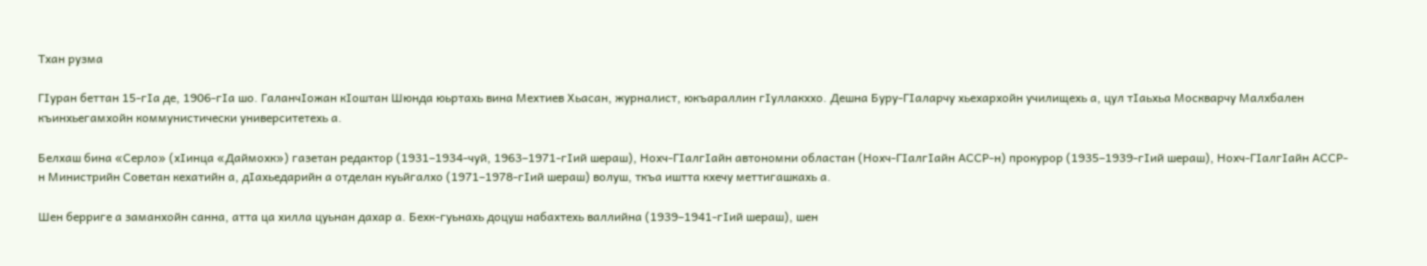Тхан рузма

ГIуран беттан 15-гIа де, 1906-гIа шо. ГаланчIожан кIоштан Шюнда юьртахь вина Мехтиев Хьасан, журналист, юкъараллин гIуллакххо. Дешна Буру-ГIаларчу хьехархойн училищехь а, цул тIаьхьа Москварчу Малхбален къинхьегамхойн коммунистически университетехь а.

Белхаш бина «Серло» (хIинца «Даймохк») газетан редактор (1931–1934-чуй, 1963–1971-гIий шераш), Нохч-ГIалгIайн автономни областан (Нохч-ГIалгIайн АССР-н) прокурор (1935–1939-гIий шераш), Нохч-ГIалгIайн АССР-н Министрийн Советан кехатийн а, дIахьедарийн а отделан куьйгалхо (1971–1978-гIий шераш) волуш, ткъа иштта кхечу меттигашкахь а.

Шен берриге а заманхойн санна, атта ца хилла цуьнан дахар а. Бехк-гуьнахь доцуш набахтехь валлийна (1939–1941-гIий шераш), шен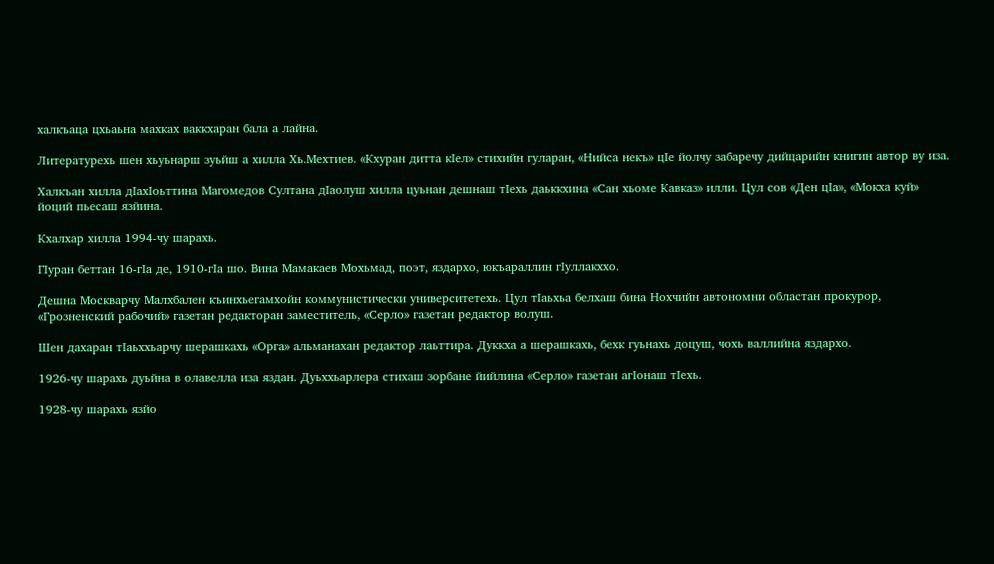халкъаца цхьаьна махках ваккхаран бала а лайна.

Литературехь шен хьуьнарш зуьйш а хилла Хь.Мехтиев. «Кхуран дитта кIел» стихийн гуларан, «Нийса некъ» цIе йолчу забаречу дийцарийн книгин автор ву иза.

Халкъан хилла дIахIоьттина Магомедов Султана дIаолуш хилла цуьнан дешнаш тIехь даьккхина «Сан хьоме Кавказ» илли. Цул сов «Ден цIа», «Мокха куй» йоций пьесаш язйина.

Кхалхар хилла 1994-чу шарахь.

ГIуран беттан 16-гIа де, 1910-гIа шо. Вина Мамакаев Мохьмад, поэт, яздархо, юкъараллин гIуллакххо.

Дешна Москварчу Малхбален къинхьегамхойн коммунистически университетехь. Цул тIаьхьа белхаш бина Нохчийн автономни областан прокурор, «Грозненский рабочий» газетан редакторан заместитель, «Серло» газетан редактор волуш.

Шен дахаран тIаьххьарчу шерашкахь «Орга» альманахан редактор лаьттира. Дуккха а шерашкахь, бехк гуьнахь доцуш, чохь валлийна яздархо.

1926-чу шарахь дуьйна в олавелла иза яздан. Дуьххьарлера стихаш зорбане йийлина «Серло» газетан агIонаш тIехь.

1928-чу шарахь язйо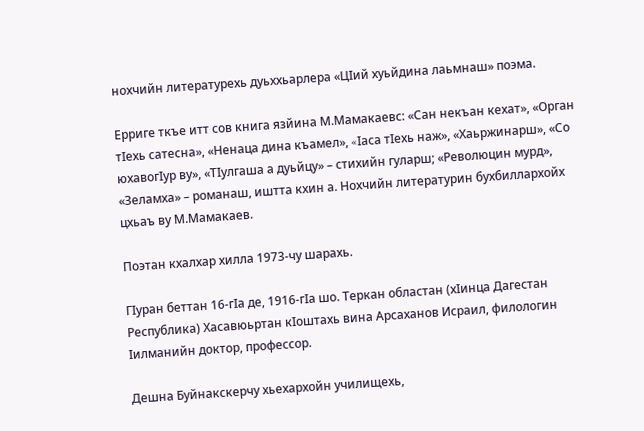нохчийн литературехь дуьххьарлера «ЦIий хуьйдина лаьмнаш» поэма.

Ерриге ткъе итт сов книга язйина М.Мамакаевс: «Сан некъан кехат», «Орган тIехь сатесна», «Ненаца дина къамел», «Iаса тIехь наж», «Хаьржинарш», «Со юхавогIур ву», «ТIулгаша а дуьйцу» – стихийн гуларш; «Революцин мурд», «Зеламха» – романаш, иштта кхин а. Нохчийн литературин бухбиллархойх цхьаъ ву М.Мамакаев.

Поэтан кхалхар хилла 1973-чу шарахь.

ГIуран беттан 16-гIа де, 1916-гIа шо. Теркан областан (хIинца Дагестан Республика) Хасавюьртан кIоштахь вина Арсаханов Исраил, филологин Iилманийн доктор, профессор.

Дешна Буйнакскерчу хьехархойн училищехь,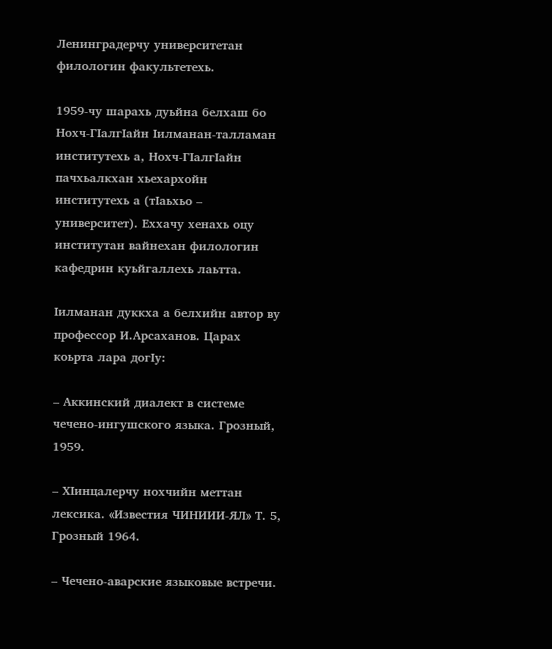Ленинградерчу университетан филологин факультетехь.

1959-чу шарахь дуьйна белхаш бо Нохч-ГIалгIайн Iилманан-талламан институтехь а, Нохч-ГIалгIайн пачхьалкхан хьехархойн институтехь а (тIаьхьо – университет). Еххачу хенахь оцу институтан вайнехан филологин кафедрин куьйгаллехь лаьтта.

Iилманан дуккха а белхийн автор ву профессор И.Арсаханов. Царах коьрта лара догIу:

– Аккинский диалект в системе чечено-ингушского языка. Грозный, 1959.

– ХIинцалерчу нохчийн меттан лексика. «Известия ЧИНИИИ-ЯЛ» Т. 5, Грозный 1964.

– Чечено-аварские языковые встречи.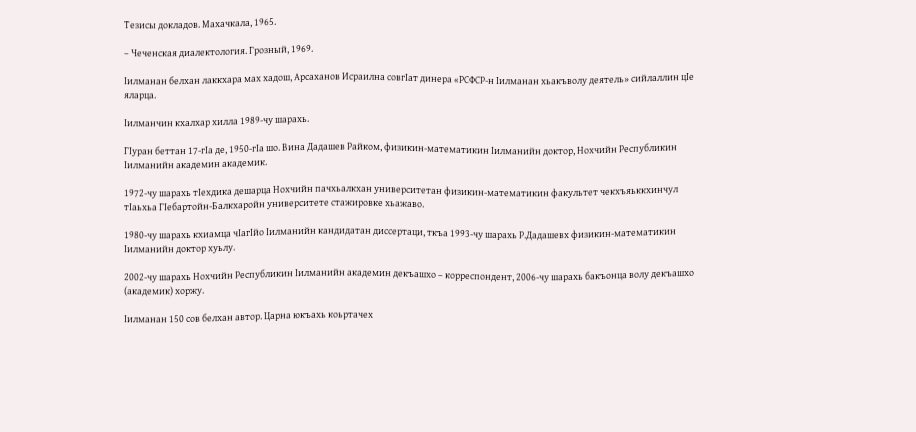Тезисы докладов. Махачкала, 1965.

– Чеченская диалектология. Грозный, 1969.

Iилманан белхан лаккхара мах хадош, Арсаханов Исраилна совгIат динера «РСФСР-н Iилманан хьакъволу деятель» сийлаллин цIе яларца.

Iилманчин кхалхар хилла 1989-чу шарахь.

ГIуран беттан 17-гIа де, 1950-гIа шо. Вина Дадашев Райком, физикин-математикин Iилманийн доктор, Нохчийн Республикин Iилманийн академин академик.

1972-чу шарахь тIехдика дешарца Нохчийн пачхьалкхан университетан физикин-математикин факультет чекхъяьккхинчул тIаьхьа ГIебартойн-Балкхаройн университете стажировке хьажаво.

1980-чу шарахь кхиамца чIагIйо Iилманийн кандидатан диссертаци, ткъа 1993-чу шарахь Р.Дадашевх физикин-математикин Iилманийн доктор хуьлу.

2002-чу шарахь Нохчийн Республикин Iилманийн академин декъашхо – корреспондент, 2006-чу шарахь бакъонца волу декъашхо (академик) хоржу.

Iилманан 150 сов белхан автор. Царна юкъахь коьртачех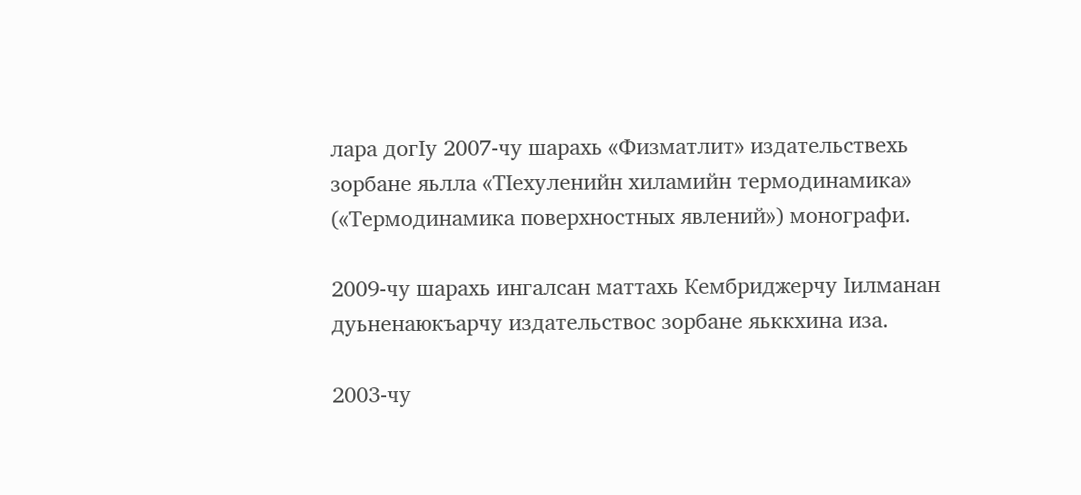лара догIу 2007-чу шарахь «Физматлит» издательствехь зорбане яьлла «ТIехуленийн хиламийн термодинамика» («Термодинамика поверхностных явлений») монографи.

2009-чу шарахь ингалсан маттахь Кембриджерчу Iилманан дуьненаюкъарчу издательствос зорбане яьккхина иза.

2003-чу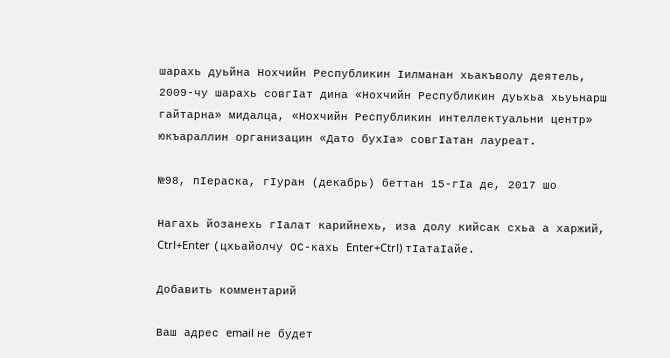шарахь дуьйна Нохчийн Республикин Iилманан хьакъволу деятель, 2009-чу шарахь совгIат дина «Нохчийн Республикин дуьхьа хьуьнарш гайтарна» мидалца, «Нохчийн Республикин интеллектуальни центр» юкъараллин организацин «Дато бухIа» совгIатан лауреат.

№98, пIераска, гIуран (декабрь) беттан 15-гIа де, 2017 шо

Нагахь йозанехь гIалат карийнехь, иза долу кийсак схьа а харжий, Ctrl+Enter (цхьайолчу ОС-кахь Enter+Ctrl) тIатаIайе.

Добавить комментарий

Ваш адрес email не будет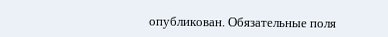опубликован. Обязательные поля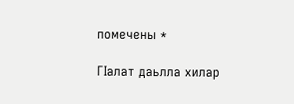помечены *

ГIалат даьлла хилар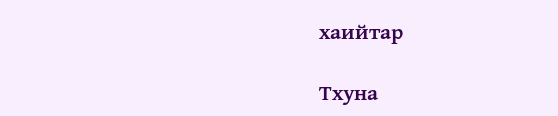хаийтар

Тхуна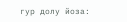гур долу йоза: